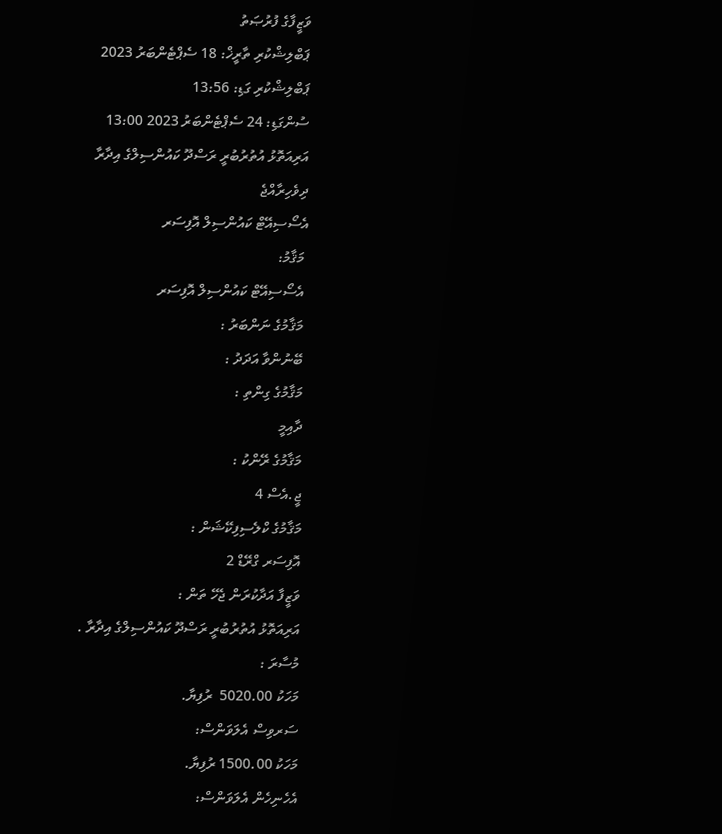ވަޒީފާގެ ފުރުޞަތު
ޕަބްލިޝްކުރި ތާރީޚް: 18 ސެޕްޓެންބަރު 2023
ޕަބްލިޝްކުރި ގަޑި: 13:56
ސުންގަޑި: 24 ސެޕްޓެންބަރު 2023 13:00
އަރިއަތޮޅު އުތުރުބުރީ ރަސްދޫ ކައުންސިލްގެ އިދާރާ
ދިވެހިރާއްޖެ
އެސޯސިއޭޓް ކައުންސިލް އޮފިސަރ
 މަޤާމު:
 އެސޯސިއޭޓް ކައުންސިލް އޮފިސަރ
 މަޤާމުގެ ނަންބަރު :
 ބޭނުންވާ އަދަދު :
 މަޤާމުގެ ގިންތި :
 ދާއިމީ
 މަޤާމުގެ ރޭންކު :
 ޖީ.އެސް 4
 މަޤާމުގެ ކްލެސިފިކޭޝަން :
 އޮފިސަރ ގްރޭޑް 2
 ވަޒީފާ އަދާކުރަން ޖެހޭ ތަން :
 އަރިއަތޮޅު އުތުރުބުރީ ރަސްދޫ ކައުންސިލްގެ އިދާރާ .
 މުސާރަ :
 މަހަކު 5020.00  ރުފިޔާ.
 ސަރވިސް އެލަވަންސް:
 މަހަކު 1500.00 ރުފިޔާ.
 އެހެނިހެން އެލަވަންސް: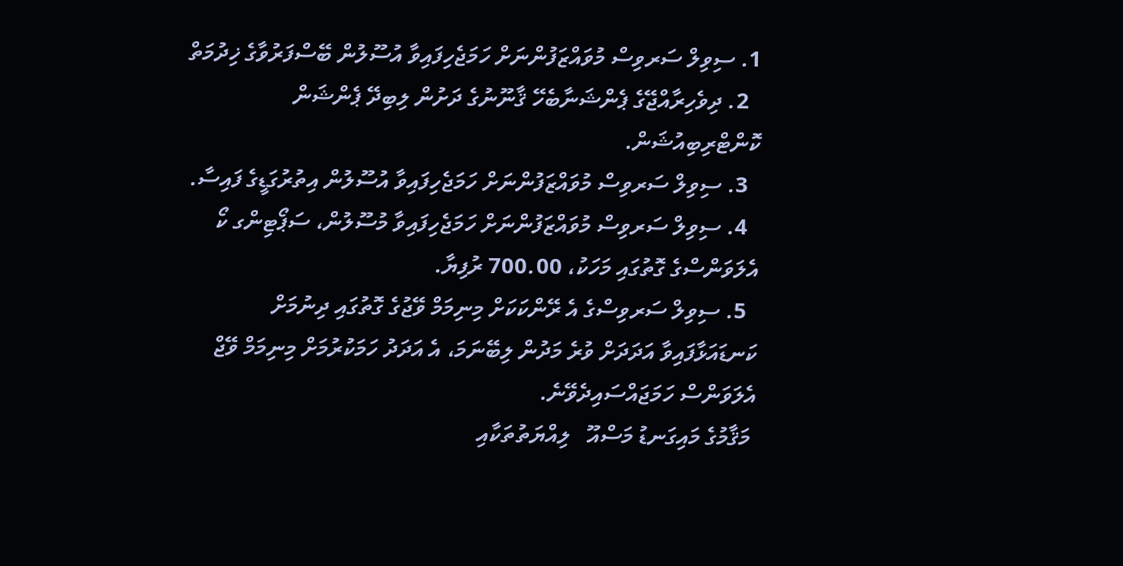1. ސިވިލް ސަރވިސް މުވައްޒަފުންނަށް ހަމަޖެހިފައިވާ އުސޫލުން ބޭސްފަރުވާގެ ޚިދުމަތް
  2. ދިވެހިރާއްޖޭގެ ޕެންޝަނާބެހޭ ޤާނޫނުގެ ދަށުން ލިބިދޭ ޕެންޝަން ކޮންޓްރިބިއުޝަން.
  3. ސިވިލް ސަރވިސް މުވައްޒަފުންނަށް ހަމަޖެހިފައިވާ އުސޫލުން އިތުރުގަޑީގެ ފައިސާ.
  4. ސިވިލް ސަރވިސް މުވައްޒަފުންނަށް ހަމަޖެހިފައިވާ މުސޫލުން، ސަޕޯޓިންގ ކޯ އެލަވަންސްގެ ގޮތުގައި މަހަކު، 700.00 ރުފިޔާ.
  5. ސިވިލް ސަރވިސްގެ އެ ރޭންކަކަށް މިނިމަމް ވޭޖުގެ ގޮތުގައި ދިނުމަށް ކަނޑައަޅާފައިވާ އަދަދަށް ވުރެ މަދުން ލިބޭނަމަ، އެ އަދަދު ހަމަކުރުމަށް މިނިމަމް ވޭޖް އެލަވަންސް ހަމަޖައްސައިދެވޭނެ.
 މަޤާމުގެ މައިގަނޑު މަސްއޫ   ލިއްޔަތުތަކާއި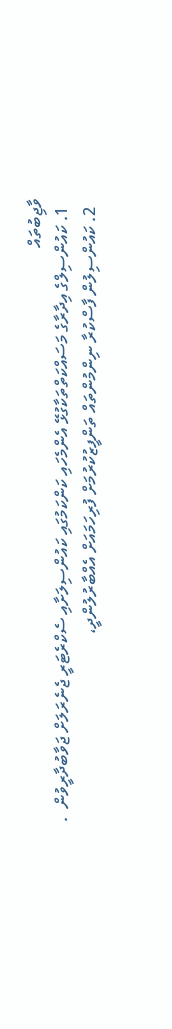ވާޖިބުތައް
  1. ކައުންސިލްގެ އިދާރާގެ މަސައްކަތްތަކާގުޅޭ އެންމެހައި ކަންކަމުގައި ކައުންސިލަށާއި ސެކްރެޓަރީ ޖެނެރަލަށް ޖަވާބުދާރީވުން  .
  2. ކައުންސިލުން ފާސްކުރާ ނިންމުންތައް ތަންފީޒުކުރުމަށް ފުރިހަމައަށް އެއްބާރުލުންދީ،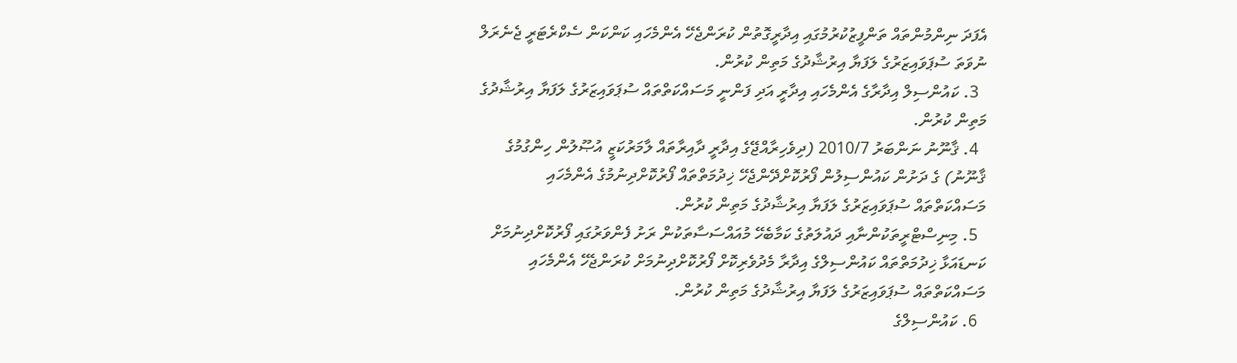އެފަދަ ނިންމުންތައް ތަންފީޒުކުރުމުގައި އިދާރީގޮތުން ކުރަންޖެހޭ އެންމެހައި ކަންކަން ސެކްރެޓަރީ ޖެނެރަލް ނުވަތަ ސުޕަވައިޒަރުގެ ލަފަޔާ އިރުޝާދުގެ މަތިން ކުރުން.
  3. ކައުންސިލް އިދާރާގެ އެންމެހައި އިދާރީ އަދި ފަންނީ މަސައްކަތްތައް ސުޕަވައިޒަރުގެ ލަފަޔާ އިރުޝާދުގެ މަތިން ކުރުން.
  4. ޤާނޫނު ނަންބަރު 2010/7 (ދިވެހިރާއްޖޭގެ އިދާރީ ދާއިރާތައް ލާމަރުކަޒީ އުޞޫލުން ހިންގުމުގެ ޤާނޫނު) ގެ ދަށުން ކައުންސިލުން ފޯރުކޮށްދޭންޖެހޭ ޚިދުމަތްތައް ފޯރުކޮށްދިނުމުގެ އެންމެހައި މަސައްކަތްތައް ސުޕަވައިޒަރުގެ ލަފަޔާ އިރުޝާދުގެ މަތިން ކުރުން.
  5. މިނިސްޓްރީތަކުންނާއި ދައުލަތުގެ ކަމާބެހޭ މުއައްސަސާތަކުން ރަށު ފެންވަރުގައި ފޯރުކޮށްދިނުމަށް ކަނޑައަޅާ ޚިދުމަތްތައް ކައުންސިލްގެ އިދާރާ މެދުވެރިކޮށް ފޯރުކޮށްދިނުމަށް ކުރަންޖެހޭ އެންމެހައި މަސައްކަތްތައް ސުޕަވައިޒަރުގެ ލަފަޔާ އިރުޝާދުގެ މަތިން ކުރުން.
  6. ކައުންސިލްގެ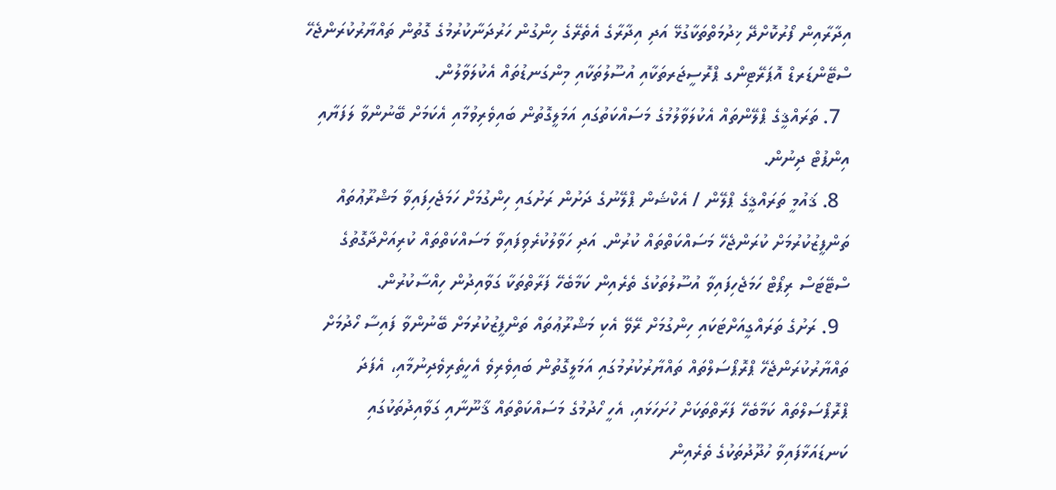އިދާރާއިން ފޯރުކޮށްދޭ ޚިދުމަތްތަކާގުޅޭ އަދި އިދާރާގެ އެތެރޭގެ ހިންގުން ހަރުދަނާކުރުމުގެ ގޮތުން ތައްޔާރުކުރަންޖެހޭ ސްޓޭންޑަރޑް އޮޕަރޭޓިންގ ޕްރޮސީޖަރތަކާއި އުސޫލުތަކާއި މިންގަނޑުތައް އެކުލަވާލުން.
  7. ތަރައްޤީގެ ޕްލޭންތައް އެކުލަވާލުމުގެ މަސައްކަތުގައި އަމަލީގޮތުން ބައިވެރިވުމާއި އެކަމަށް ބޭނުންވާ ލަފަޔާއި އިންޕުޓް ދިނުން.
  8. ޤައުމީ ތަރައްޤީގެ ޕްލޭން / އެކްޝަން ޕްލޭނުގެ ދަށުން ރަށުގައި ހިންގުމަށް ހަމަޖެހިފައިވާ މަޝްރޫޢުތައް ތަންފީޒުކުރުމަށް ކުރަންޖެހޭ މަސައްކަތްތައް ކުރުން. އަދި ހަވާލުކުރެވިފައިވާ މަސައްކަތްތައް ކުރިއަށްދާގޮތުގެ ސްޓޭޓަސް ރިޕޯޓް ހަމަޖެހިފައިވާ އުސޫލުތަކުގެ ތެރެއިން ކަމާބެހޭ ފަރާތްތަކާ ގަވާއިދުން ހިއްސާކުރުން.
  9. ރަށުގެ ތަރައްގީއަށްޓަކައި ހިންގުމަށް ރޭވޭ އެކި މަޝްރޫޢުތައް ތަންފީޒުކުރުމަށް ބޭނުންވާ ފައިސާ ހޯދުމަށް ތައްޔާރުކުރަންޖެހޭ ޕްރޮޕޯސަލްތައް ތައްޔާރުކުރުމުގައި އަމަލީގޮތުން ބައިވެރިވެ އެހީތެރިވެދިނުމާއި، އެފަދަ ޕްރޮޕޯސަލްތައް ކަމާބެހޭ ފަރާތްތަކަށް ހުށަހަޅައި، އެހީ ހޯދުމުގެ މަސައްކަތްތައް ޤާނޫނާއި ގަވާއިދުތަކުގައި ކަނޑައަޅާފައިވާ ހުދޫދުތަކުގެ ތެރެއިން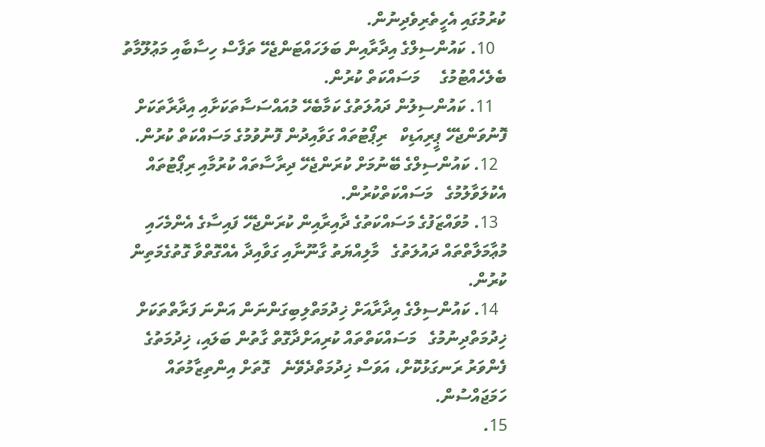ކުރުމުގައި އެހީތެރިވެދިނުން.
   10. ކައުންސިލްގެ އިދާރާއިން ބަލަހައްޓަންޖެހޭ ތަފާސް ހިސާބާއި މަޢުލޫމާތު ބެލެހެއްޓުމުގެ     މަސައްކަތް ކުރުން.
   11. ކައުންސިލުން ދައުލަތުގެ ކަމާބެހޭ މުއައްސަސާތަކަށާއި އިދާރާތަކަށް ފޮނުވަންޖެހޭ ޕީރިއަޑިކް   ރިޕޯޓުތައް ގަވާއިދުން ފޮނުވުމުގެ މަސައްކަތް ކުރުން.
  12. ކައުންސިލްގެ ބޭނުމަށް ކުރަންޖެހޭ ދިރާސާތައް ކުރުމާއި ރިޕޯޓުތައް އެކުލަވާލުމުގެ   މަސައްކަތްކުރުން.
  13. މުވައްޒަފުގެ މަސައްކަތުގެ ދާއިރާއިން ކުރަންޖެހޭ ފައިސާގެ އެންމެހައި މުޢާމަލާތްތައް ދައުލަތުގެ   މާލިއްޔަތު ގާނޫނާއި ގަވާއިދާ އެއްގޮތްވާ ގޮތުގެމަތިން ކުރުން.
  14. ކައުންސިލްގެ އިދާރާއަށް ޚިދުމަތްލިބިގަންނަން އަންނަ ފަރާތްތަކަށް ޚިދުމަތްދިނުމުގެ   މަސައްކަތްތައް ކުރިއަށްދާގޮތް ގާތުން ބަލައި، ޚިދުމަތުގެ ފެންވަރު ރަނގަޅުކޮށް، އަވަސް ޚިދުމަތްދެވޭނެ   ގޮތަށް އިންތިޒާމުތައް ހަމަޖައްސުން.
15.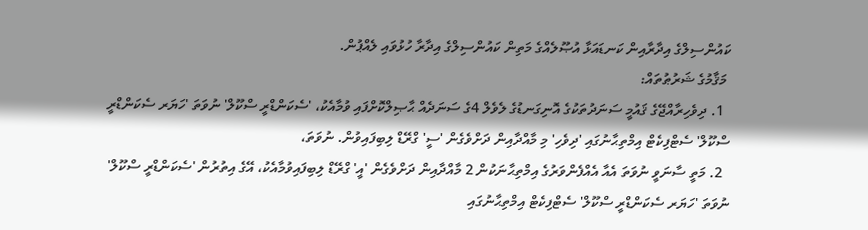ކައުންސިލްގެ އިދާރާއިން ކަނޑައަޅާ އުޞޫލެއްގެ މަތިން ކައުންސިލްގެ އިދާރާ ހުޅުވައި ލެއްޕުން.
 މަޤާމުގެ ޝަރުޠުތައް:
  1. ދިވެހިރާއްޖޭގެ ޤައުމީ ސަނަދުތަކުގެ އޮނިގަނޑުގެ ލެވެލް 4ގެ ސަނަދެއް ޙާޞިލްކޮށްފައި ވުމާއެކު، 'ސެކަންޑްރީ ސްކޫލް' ނުވަތަ 'ހަޔަރ ސެކަންޑްރީ ސްކޫލް' ސެޓްފިކެޓް އިމްތިޙާނުގައި 'ދިވެހި' މި މާއްދާއިން ދަށްވެގެން 'ސީ' ގްރޭޑް ލިބިފައިވުން. ނުވަތަ،
  2. މަތީ ސާނަވީ ނުވަތަ އެއާ އެއްފެންވަރުގެ އިމްތިޙާނަކުން 2 މާއްދާއިން ދަށްވެގެން 'އީ' ގްރޭޑް ލިބިފައިވުމާއެކު، އޭގެ އިތުރުން 'ސެކަންޑްރީ ސްކޫލް' ނުވަތަ 'ހަޔަރ ސެކަންޑްރީ ސްކޫލް' ސެޓްފިކެޓް އިމްތިޙާނުގައި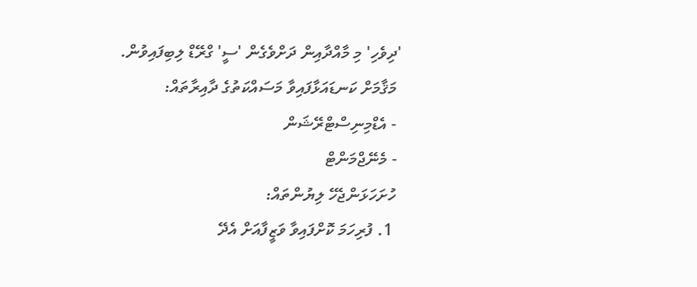'ދިވެހި' މި މާއްދާއިން ދަށްވެގެން 'ސީ' ގްރޭޑް ލިބިފައިވުން.
 މަޤާމަށް ކަނޑައަޅާފައިވާ މަސައްކަތުގެ ދާއިރާތައް:
 - އެޑްމިނިސްޓްރޭޝަން
 - މެނޭޖްމަންޓް
 ހުށަހަޅަންޖެހޭ ލިޔުންތައް:
  1. ފުރިހަމަ ކޮށްފައިވާ ވަޒީފާއަށް އެދޭ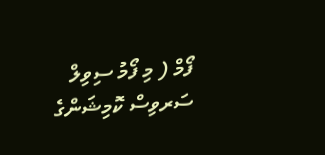ފޯމް ( މި ފޯމު ސިވިލް ސަރވިސް ކޮމިޝަންގެ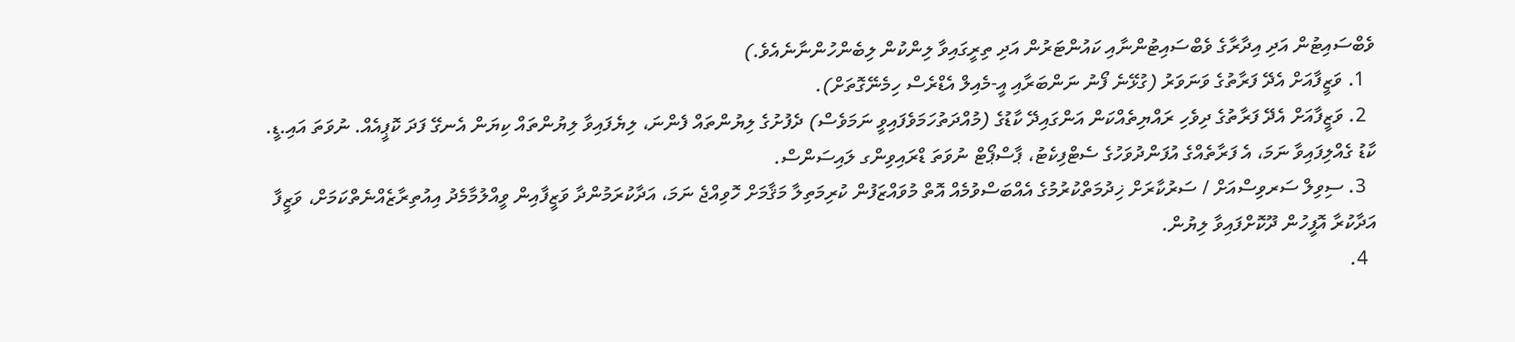ވެބްސައިޓުން އަދި އިދާރާގެ ވެބްސައިޓުންނާއި ކައުންޓަރުން އަދި ތިރީގައިވާ ލިންކުން ލިބެންހުންނާނެއެވެ.)
  1. ވަޒީފާއަށް އެދޭ ފަރާތުގެ ވަނަވަރު (ގުޅޭނެ ފޯނު ނަންބަރާއި އީ-މެއިލް އެޑްރެސް ހިމެނޭގޮތަށް).
  2. ވަޒީފާއަށް އެދޭ ފަރާތުގެ ދިވެހި ރައްޔިތެއްކަން އަންގައިދޭ ކާޑުގެ (މުއްދަތުހަމަވެފައިވީ ނަމަވެސް) ދެފުށުގެ ލިޔުންތައް ފެންނަ، ލިޔެފައިވާ ލިޔުންތައް ކިޔަން އެނގޭ ފަދަ ކޮޕީއެއް. ނުވަތަ އައި.ޑީ. ކާޑު ގެއްލިފައިވާ ނަމަ، އެ ފަރާތެއްގެ އުފަންދުވަހުގެ ސެޓްފިކެޓު، ޕާސްޕޯޓް ނުވަތަ ޑްރައިވިންގ ލައިސަންސް.
  3. ސިވިލް ސަރވިސްއަށް / ސަރުކާރަށް ޚިދުމަތްކުރުމުގެ އެއްބަސްވުމެއް އޮތް މުވައްޒަފުން ކުރިމަތިލާ މަޤާމަށް ހޮވިއްޖެ ނަމަ، އަދާކުރަމުންދާ ވަޒީފާއިން ވީއްލުމާމެދު އިއުތިރާޒެއްނެތްކަމަށް، ވަޒީފާ އަދާކުރާ އޮފީހުން ދޫކޮށްފައިވާ ލިޔުން.
  4.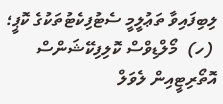ލިބިފައިވާ ތަޢުލީމީ ސެޓުފިކެޓުތަކުގެ ކޮޕީ؛
 (ހ)  މޯލްޑިވްސް ކޮލިފިކޭޝަންސް އޮތޯރިޓީއިން ލެވަލް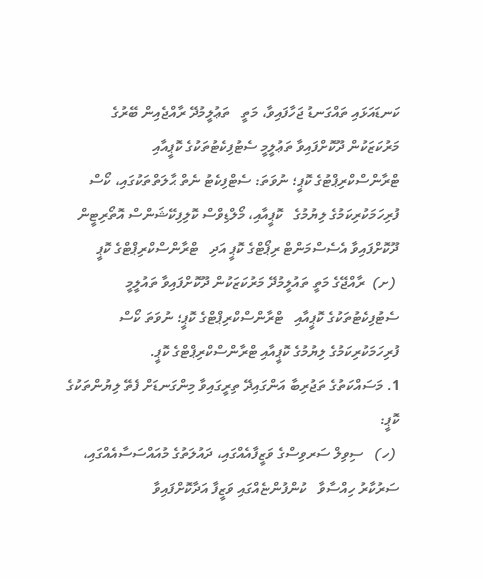ކަނޑައަޅައި ތައްގަނޑު ޖަހާފައިވާ، މަތީ   ތަޢުލީމުދޭ ރާއްޖެއިން ބޭރުގެ މަރުކަޒަކުން ދޫކޮށްފައިވާ ތަޢުލީމީ ސެޓުފިކެޓުތަކުގެ ކޮޕީއާއި   ޓްރާންސްކްރިޕްޓުގެ ކޮޕީ؛ ނުވަތަ: ސެޓްފިކެޓު ނެތް ޙާލަތްތަކުގައި، ކޯސް ފުރިހަމަކުރިކަމުގެ ލިޔުމުގެ   ކޮޕީއާއި، މޯލްޑިވްސް ކޮލިފިކޭޝަންސް އޮތޯރިޓީން ދޫކޮށްފައިވާ އެސެސްމަންޓް ރިޕޯޓްގެ ކޮޕީ އަދި   ޓްރާންސްކްރިޕްޓްގެ ކޮޕީ
 (ށ)  ރާއްޖޭގެ މަތީ ތައުލީމުދޭ މަރުކަޒަކުން ދޫކޮށްފައިވާ ތައުލީމީ ސެޓުފިކެޓުތަކުގެ ކޮޕީއާއި   ޓްރާންސްކްރިޕްޓްގެ ކޮޕީ؛ ނުވަތަ ކޯސް ފުރިހަމަކުރިކަމުގެ ލިޔުމުގެ ކޮޕީއާއި ޓްރާންސްކްރިޕްޓްގެ ކޮޕީ.
1. މަސައްކަތުގެ ތަޖުރިބާ އަންގައިދޭ ތިރީގައިވާ މިންގަނޑަށް ފެތޭ ލިޔުންތަކުގެ ކޮޕީ:
 (ހ)   ސިވިލް ސަރވިސްގެ ވަޒީފާއެއްގައި، ދައުލަތުގެ މުއައްސަސާއެއްގައި، ސަރުކާރު ހިއްސާވާ   ކުންފުންޏެއްގައި ވަޒީފާ އަދާކޮށްފައިވާ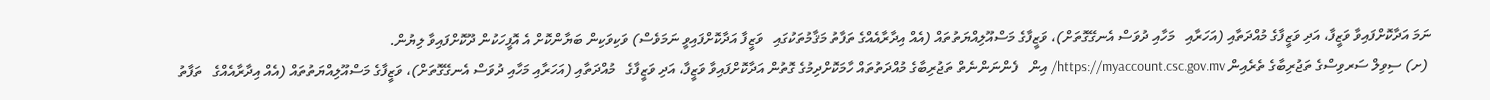ނަމަ އަދާކޮށްފައިވާ ވަޒީފާ، އަދި ވަޒީފާގެ މުއްދަތާއި (އަހަރާއި   މަހާއި ދުވަސް އެނގޭގޮތަށް)، ވަޒީފާގެ މަސްއޫލިއްޔަތުތައް (އެއް އިދާރާއެއްގެ ތަފާތު މަޤާމުތަކުގައި   ވަޒީފާ އަދާކޮށްފައިވީ ނަމަވެސް) ވަކިވަކިން ބަޔާންކޮށް އެ އޮފީހަކުން ދޫކޮށްފައިވާ ލިޔުން.
 (ށ) ސިވިލް ސަރވިސްގެ ތަޖުރިބާގެ ތެރެއިން https://myaccount.csc.gov.mv/ އިން   ފެންނަންނެތް ތަޖުރިބާގެ މުއްދަތުތައް ހާމަކޮށްދިމުގެ ގޮތުން އަދާކޮށްފައިވާ ވަޒީފާ، އަދި ވަޒީފާގެ   މުއްދަތާއި (އަހަރާއި މަހާއި ދުވަސް އެނގޭގޮތަށް)، ވަޒީފާގެ މަސްއޫލިއްޔަތުތައް (އެއް އިދާރާއެއްގެ   ތަފާތު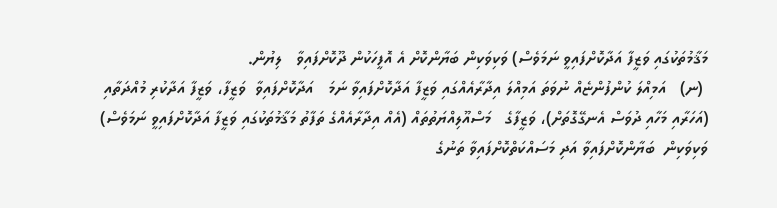މަޤާމުތަކުގައި ވަޒީފާ އަދާކޮށްފައިވީ ނަމަވެސް) ވަކިވަކިން ބަޔާންކޮށް އެ އޮފީހަކުން ދޫކޮށްފައިވާ   ލިޔުން.
 (ނ)   އަމިއްލަ ކުންފުންޏެއް ނުވަތަ އަމިއްލަ އިދާރާއެއްގައި ވަޒީފާ އަދާކޮށްފައިވާ ނަމަ   އަދާކޮށްފައިވާ  ވަޒީފާ، ވަޒީފާ އަދާކުރި މުއްދަތާއި (އަހަރާއި މަހާއި ދުވަސް އެނގޭގޮތަށް)، ވަޒީފާގެ   މަސްއޫލިއްޔަތުތައް (އެއް އިދާރާއެއްގެ ތަފާތު މަޤާމުތަކުގައި ވަޒީފާ އަދާކޮށްފައިވީ ނަމަވެސް)   ވަކިވަކިން  ބަޔާންކޮށްފައިވާ އަދި މަސައްކަތްކޮށްފައިވާ ތަނުގެ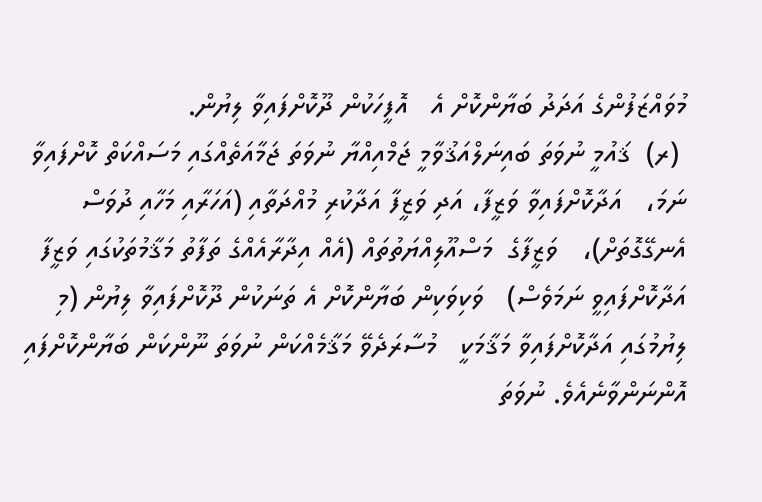މުވައްޒަފުންގެ އަދަދު ބަޔާންކޮށް އެ   އޮފީހަކުން ދޫކޮށްފައިވާ ލިޔުން.
 (ރ)  ޤައުމީ ނުވަތަ ބައިނަލްއަޤުވާމީ ޖަމްއިއްޔާ ނުވަތަ ޖަމާއަތެއްގައި މަސައްކަތް ކޮށްފައިވާ ނަމަ،   އަދާކޮށްފައިވާ ވަޒީފާ، އަދި ވަޒީފާ އަދާކުރި މުއްދަތާއި (އަހަރާއި މަހާއި ދުވަސް އެނގޭގޮތަށް)،   ވަޒީފާގެ  މަސްއޫލިއްޔަތުތައް (އެއް އިދާރާއެއްގެ ތަފާތު މަޤާމުތަކުގައި ވަޒީފާ އަދާކޮށްފައިވީ ނަމަވެސް)   ވަކިވަކިން ބަޔާންކޮށް އެ ތަނަކުން ދޫކޮށްފައިވާ ލިޔުން (މި ލިޔުމުގައި އަދާކޮށްފައިވާ މަޤާމަކީ   މުސާރަދެވޭ މަޤާމެއްކަން ނުވަތަ ނޫންކަން ބަޔާންކޮށްފައި އޮންނަންވާނެއެވެ. ނުވަތަ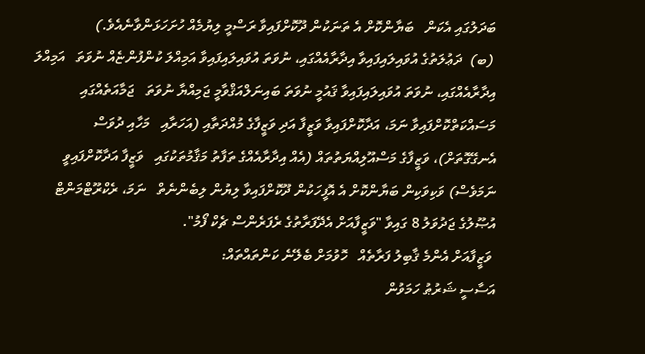ބަދަލުގައި އެކަން   ބަޔާންކޮށް އެ ތަނަކުން ދޫކޮށްފައިވާ ރަސްމީ ލިޔުމެއް ހުށަހަޅަންވާނެއެވެ.)
 (ބ)  ދަޢުލަތުގެ އުވައިލައިފައިވާ އިދާރާއެއްގައި، ނުވަތަ އުވައިލައިފައިވާ އަމިއްލަ ކުންފުންޏެއް ނުވަތަ   އަމިއްލަ އިދާރާއެއްގައި، ނުވަތަ އުވައިލައިފައިވާ ޤައުމީ ނުވަތަ ބައިނަލްއަޤްވާމީ ޖަމިއްޔާ ނުވަތަ   ޖަމާއަތެއްގައި މަސައްކަތްކޮށްފައިވާ ނަމަ، އަދާކޮށްފައިވާ ވަޒީފާ އަދި ވަޒީފާގެ މުއްދަތާއި (އަހަރާއި   މަހާއި ދުވަސް އެނގޭގޮތަށް)، ވަޒީފާގެ މަސްއޫލިއްޔަތުތައް (އެއް އިދާރާއެއްގެ ތަފާތު މަޤާމުތަކުގައި   ވަޒީފާ އަދާކޮށްފައިވީ ނަމަވެސް) ވަކިވަކިން ބަޔާންކޮށް އެ އޮފީހަކުން ދޫކޮށްފައިވާ ލިޔުން ލިބެންނެތް   ނަމަ، ރެކްރޫޓްމަންޓް އުޞޫލުގެ ޖަދުވަލު 8 ގައިވާ "ވަޒީފާއަށް އެދޭފަރާތުގެ ރެފަރެންސް ޗެކް ފޯމު".
 ވަޒީފާއަށް އެންމެ ޤާބިލު ފަރާތެއް   ހޮވުމަށް ބެލޭނެ ކަންތައްތައް:
އަސާސީ ޝަރުޠު ހަމަވުން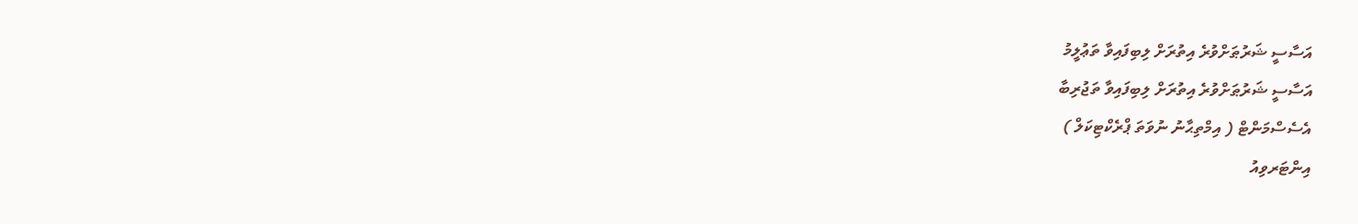އަސާސީ ޝަރުޠަށްވުރެ އިތުރަށް ލިބިފައިވާ ތަޢުލީމު
އަސާސީ ޝަރުޠަށްވުރެ އިތުރަށް ލިބިފައިވާ ތަޖުރިބާ
އެސެސްމަންޓް ( އިމްތިޙާނު ނުވަތަ ޕްރެކްޓިކަލް )
އިންޓަރވިއު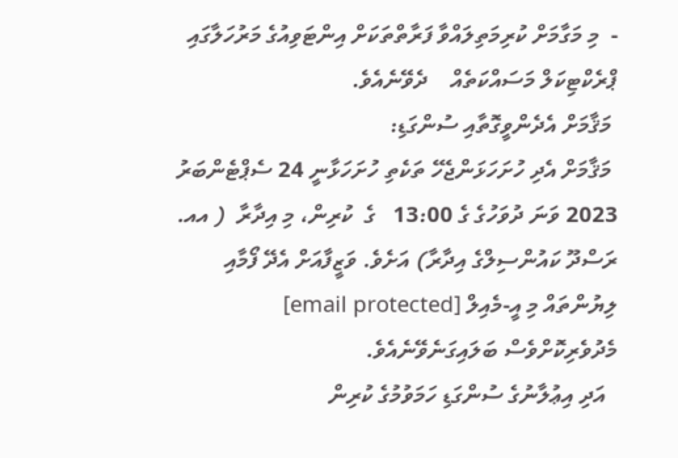-  މި މަގާމަށް ކުރިމަތިލައްވާ ފަރާތްތަކަށް އިންޓަވިއުގެ މަރުހަލާގައި ޕްރެކްޓިކަލް މަސައްކަތެއް    ދެވޭނެއެވެ.
 މަޤާމަށް އެދެންވީގޮތާއި ސުންގަޑި:
 މަޤާމަށް އެދި ހުށަހަޅަންޖެހޭ ތަކެތި ހުށަހަޅާނީ 24 ސެޕްޓެންބަރު 2023 ވަނަ ދުވަހުގެ ގެ 13:00   ގެ  ކުރިން، މި އިދާރާ  ( އއ. ރަސްދޫ ކައުންސިލްގެ އިދާރާ) އަށެވެ. ވަޒީފާއަށް އެދޭ ފޯމާއި   ލިޔުންތައް މި އީ-މެއިލް [email protected] މެދުވެރިކޮށްވެސް ބަލައިގަނެވޭނެއެވެ.
  އަދި އިޢުލާނުގެ ސުންގަޑި ހަމަވުމުގެ ކުރިން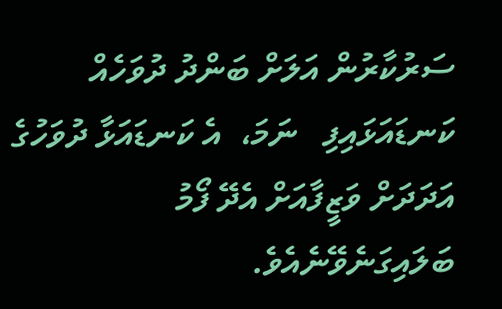ސަރުކާރުން އަލަށް ބަންދު ދުވަހެއް ކަނޑައަޅައިފި   ނަމަ،  އެ ކަނޑައަޅާ ދުވަހުގެ އަދަދަށް ވަޒީފާއަށް އެދޭ ފޯމު ބަލައިގަނެވޭނެއެވެ.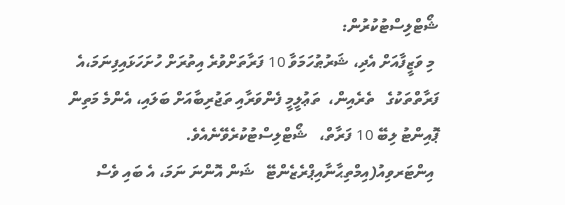ޝޯޓްލިސްޓުކުރުން:
 މި ވަޒީފާއަށް އެދި، ޝަރުޠުހަމަވާ 10 ފަރާތަށްވުރެ އިތުރަށް ހުށަހަޅައިފިނަމަ،އެ ފަރާތްތަކުގެ   ތެރެއިން،  ތަޢުލީމީ ފެންވަރާއި ތަޖުރިބާއަށް ބަލައި، އެންމެ މަތިން ޕޮއިންޓު ލިބޭ 10 ފަރާތް،   ޝޯޓްލިސްޓުކުރެވޭނެއެވެ.
 އިންޓަރވިއު(އިމްތިޙާނާއިޕްރެޒެންޓޭ   ޝަން އޮންނަ ނަމަ، އެ ބައި ވެސް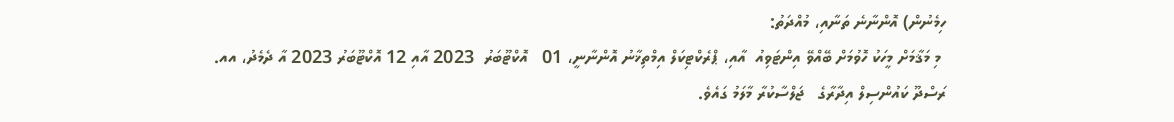ހިމެނުން) އޮންނާނެ ތަނާއި، މުއްދަތު:
 މި މަޤާމަށް މީހަކު ހޮވުމަށް ބޭއްވޭ އިންޓަވިއު  އާއި، ޕްރެކްޓިކަލް އިމްތިޚާނު އޮންނާނީ، 01   އޮކްޓޫބަރު  2023 އާއި 12 އޮކްޓޫބަރު 2023 އާ ދެމެދު، އއ. ރަސްދޫ ކައުންސިލް އިދާރާގެ   ޖަލްސާކުރާ މާލަމު ގައެވެ.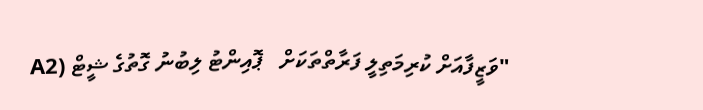"ވަޒީފާއަށް ކުރިމަތިލީ ފަރާތްތަކަށް   ޕޮއިންޓު ލިބުނު ގޮތުގެ ޝީޓް (A2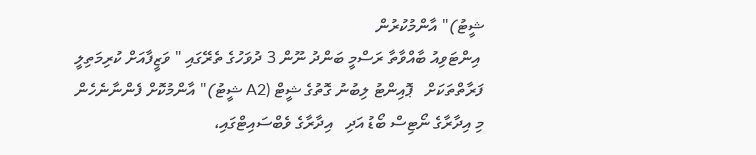ޝީޓު)" އާންމުކުރުން
 އިންޓަވިއު ބާއްވާތާ ރަސްމީ ބަންދު ނޫން 3 ދުވަހުގެ ތެރޭގައި " ވަޒީފާއަށް ކުރިމަތިލީ ފަރާތްތަކަށް   ޕޮއިންޓު ލިބުނު ގޮތުގެ ޝީޓް (A2 ޝީޓު)" އާންމުކޮށް ފެންނާނެހެން މި އިދާރާގެ ނޯޓިސް ބޯޑު އަދި   އިދާރާގެ ވެބްސައިޓްގައި،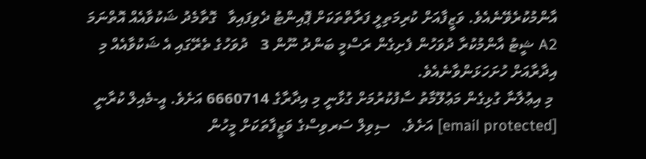އާންމުކުރެވޭނެއެވެ. ވަޒީފާއަށް ކުރިމަތިލީ ފަރާތްތަކަށް ޕޮއިންޓު ދެވިފައިވާ   ގޮތާމެދު ޝަކުވާއެއް އޮތްނަމަ A2 ޝީޓު އާންމުކުރާ ދުވަހުން ފެށިގެން ރަސްމީ ބަންދު ނޫން 3   ދުވަހުގެ ތެރޭގައި އެ ޝަކުވާއެއް މި އިދާރާއަށް ހުށަހަޅަންވާނެއެވެ.
 މި އިޢުލާނާ ގުޅިގެން މަޢުލޫމާތު ސާފުކުރުމަށް ގުޅާނީ މި އިދާރާގެ 6660714 އަށެވެ. އީ-މެއިލް ކުރާނީ [email protected] އަށެވެ.   ސިވިލް ސަރވިސްގެ ވަޒީފާތަކަށް މީހުން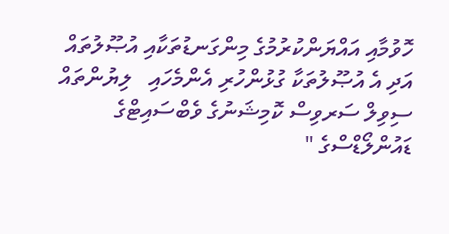ހޮވުމާއި އައްޔަންކުރުމުގެ މިންގަނޑުތަކާއި އުޞޫލުތައް އަދި އެ އުޞޫލުތަކާ ގުޅުންހުރި އެންމެހައި   ލިޔުންތައް ސިވިލް ސަރވިސް ކޮމިޝަނުގެ ވެބްސައިޓްގެ ޑައުންލޯޑްސްގެ "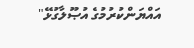އައްޔަންކުރުމުގެ އުޞޫލާގުޅޭ"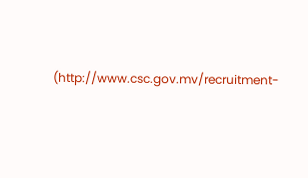(http://www.csc.gov.mv/recruitment-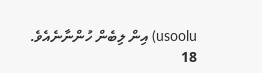usoolu) އިން ލިބެން ހުންނާނެއެވެ.
18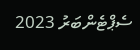ސެޕްޓެންބަރު 2023